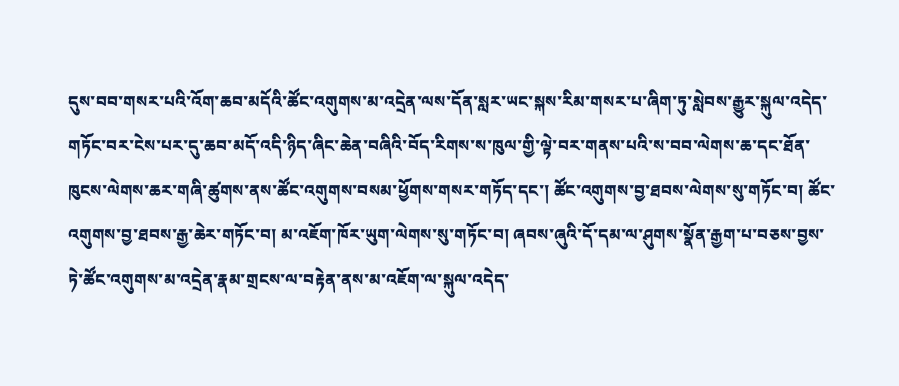དུས་བབ་གསར་པའི་འོག་ཆབ་མདོའི་ཚོང་འགུགས་མ་འདྲེན་ལས་དོན་སླར་ཡང་སྐས་རིམ་གསར་པ་ཞིག་ཏུ་སླེབས་རྒྱུར་སྐུལ་འདེད་གཏོང་བར་ངེས་པར་དུ་ཆབ་མདོ་འདི་ཉིད་ཞིང་ཆེན་བཞིའི་བོད་རིགས་ས་ཁུལ་གྱི་ལྟེ་བར་གནས་པའི་ས་བབ་ལེགས་ཆ་དང་ཐོན་ཁུངས་ལེགས་ཆར་གཞི་ཚུགས་ནས་ཚོང་འགུགས་བསམ་ཕྱོགས་གསར་གཏོད་དང་། ཚོང་འགུགས་བྱ་ཐབས་ལེགས་སུ་གཏོང་བ། ཚོང་འགུགས་བྱ་ཐབས་རྒྱ་ཆེར་གཏོང་བ། མ་འཇོག་ཁོར་ཡུག་ལེགས་སུ་གཏོང་བ། ཞབས་ཞུའི་དོ་དམ་ལ་ཤུགས་སྣོན་རྒྱག་པ་བཅས་བྱས་ཏེ་ཚོང་འགུགས་མ་འདྲེན་རྣམ་གྲངས་ལ་བརྟེན་ནས་མ་འཇོག་ལ་སྐུལ་འདེད་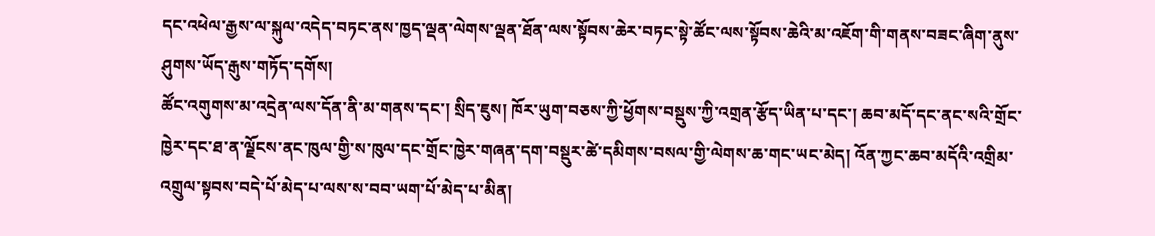དང་འཕེལ་རྒྱས་ལ་སྐུལ་འདེད་བཏང་ནས་ཁྱད་ལྡན་ལེགས་ལྡན་ཐོན་ལས་སྟོབས་ཆེར་བཏང་སྟེ་ཚོང་ལས་སྟོབས་ཆེའི་མ་འཇོག་གི་གནས་བཟང་ཞིག་ནུས་ཤུགས་ཡོད་རྒུས་གཏོད་དགོས།
ཚོང་འགུགས་མ་འདྲེན་ལས་དོན་ནི་མ་གནས་དང་། སྲིད་ཇུས། ཁོར་ཡུག་བཅས་ཀྱི་ཕྱོགས་བསྡུས་ཀྱི་འགྲན་རྩོད་ཡིན་པ་དང་། ཆབ་མདོ་དང་ནང་སའི་གྲོང་ཁྱེར་དང་ཐ་ན་ལྗོངས་ནང་ཁུལ་གྱི་ས་ཁུལ་དང་གྲོང་ཁྱེར་གཞན་དག་བསྡུར་ཚེ་དམིགས་བསལ་གྱི་ལེགས་ཆ་གང་ཡང་མེད། འོན་ཀྱང་ཆབ་མདོའི་འགྲིམ་འགྲུལ་སྟབས་བདེ་པོ་མེད་པ་ལས་ས་བབ་ཡག་པོ་མེད་པ་མིན།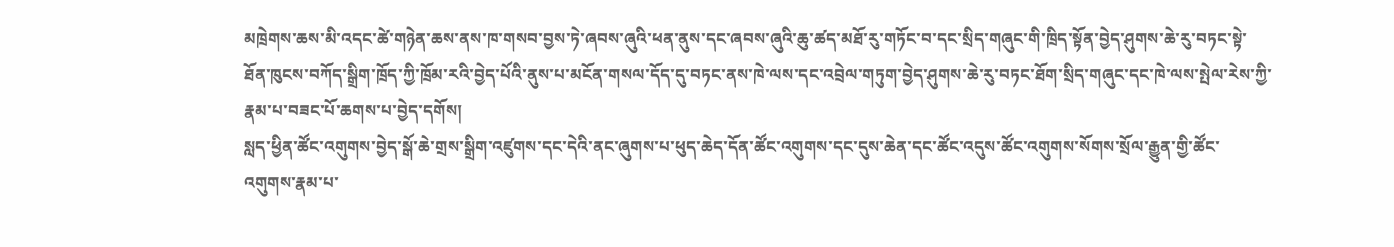མཁྲེགས་ཆས་མི་འདང་ཚེ་གཉེན་ཆས་ནས་ཁ་གསབ་བྱས་ཏེ་ཞབས་ཞུའི་ཕན་ནུས་དང་ཞབས་ཞུའི་ཆུ་ཚད་མཐོ་རུ་གཏོང་བ་དང་སྲིད་གཞུང་གི་ཁྲིད་སྟོན་བྱེད་ཤུགས་ཆེ་རུ་བཏང་སྟེ་ཐོན་ཁུངས་བཀོད་སྒྲིག་ཁྲོད་ཀྱི་ཁྲོམ་རའི་བྱེད་པོའི་ནུས་པ་མངོན་གསལ་དོད་དུ་བཏང་ནས་ཁེ་ལས་དང་འབྲེལ་གཏུག་བྱེད་ཤུགས་ཆེ་རུ་བཏང་ཐོག་སྲིད་གཞུང་དང་ཁེ་ལས་སྤེལ་རེས་ཀྱི་རྣམ་པ་བཟང་པོ་ཆགས་པ་བྱེད་དགོས།
སླད་ཕྱིན་ཚོང་འགུགས་བྱེད་སྒོ་ཆེ་གྲས་སྒྲིག་འཛུགས་དང་དེའི་ནང་ཞུགས་པ་ཕུད་ཆེད་དོན་ཚོང་འགུགས་དང་དུས་ཆེན་དང་ཚོང་འདུས་ཚོང་འགུགས་སོགས་སྲོལ་རྒྱུན་གྱི་ཚོང་འགུགས་རྣམ་པ་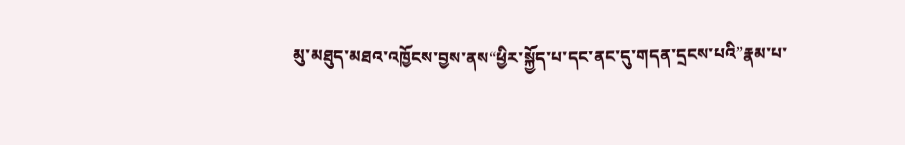མུ་མཐུད་མཐའ་འཁྱོངས་བྱས་ནས“ཕྱིར་སྐྱོད་པ་དང་ནང་དུ་གདན་དྲངས་པའི”རྣམ་པ་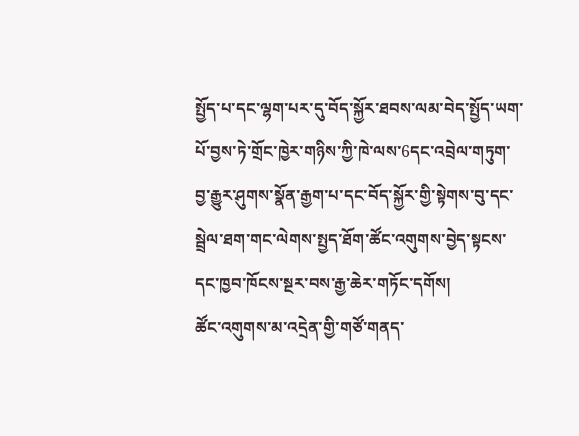སྤྱོད་པ་དང་ལྷག་པར་དུ་བོད་སྐྱོར་ཐབས་ལམ་བེད་སྤྱོད་ཡག་པོ་བྱས་ཏེ་གྲོང་ཁྱེར་གཉིས་ཀྱི་ཁེ་ལས་6དང་འབྲེལ་གཏུག་བྱ་རྒྱུར་ཤུགས་སྣོན་རྒྱག་པ་དང་བོད་སྐྱོར་གྱི་སྟེགས་བུ་དང་སྦྲེལ་ཐག་གང་ལེགས་སྤྱད་ཐོག་ཚོང་འགུགས་བྱེད་སྟངས་དང་ཁྱབ་ཁོངས་སྔར་བས་རྒྱ་ཆེར་གཏོང་དགོས།
ཚོང་འགུགས་མ་འདྲེན་གྱི་གཙོ་གནད་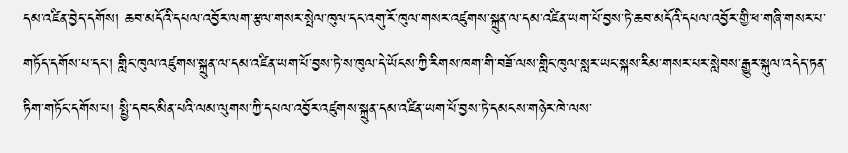དམ་འཛིན་བྱེད་དགོས། ཆབ་མདོའི་དཔལ་འབྱོར་ལག་རྩལ་གསར་སྤེལ་ཁུལ་དང་འགུ་རོ་ཁུལ་གསར་འཛུགས་སྐྲུན་ལ་དམ་འཛིན་ཡག་པོ་བྱས་ཏེ་ཆབ་མདོའི་དཔལ་འབྱོར་གྱི་ཕ་གཞི་གསར་པ་གཏོད་དགོས་པ་དང་། གླིང་ཁུལ་འཛུགས་སྐྲུན་ལ་དམ་འཛིན་ཡག་པོ་བྱས་ཏེ་ས་ཁུལ་དེ་ཡོངས་ཀྱི་རིགས་ཁག་གི་བཟོ་ལས་གླིང་ཁུལ་སླར་ཡང་སྐས་རིམ་གསར་པར་སླེབས་རྒྱུར་སྐུལ་འདེད་ཏན་ཏིག་གཏོང་དགོས་པ། སྤྱི་དབང་མིན་པའི་ལམ་ལུགས་ཀྱི་དཔལ་འབྱོར་འཛུགས་སྐྲུན་དམ་འཛིན་ཡག་པོ་བྱས་ཏེ་དམངས་གཉེར་ཁེ་ལས་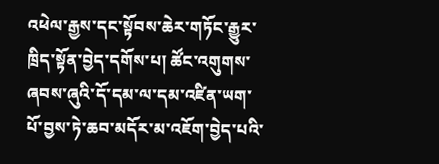འཕེལ་རྒྱས་དང་སྟོབས་ཆེར་གཏོང་རྒྱུར་ཁྲིད་སྟོན་བྱེད་དགོས་པ། ཚོང་འགུགས་ཞབས་ཞུའི་དོ་དམ་ལ་དམ་འཛིན་ཡག་པོ་བྱས་ཏེ་ཆབ་མདོར་མ་འཇོག་བྱེད་པའི་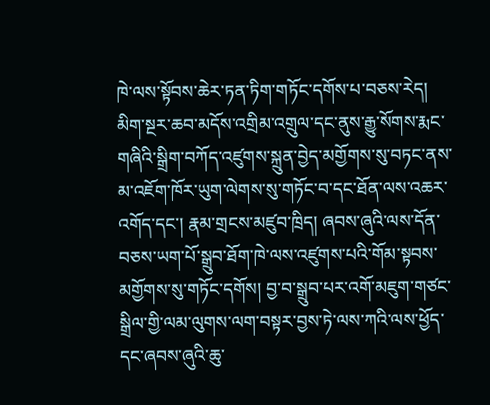ཁེ་ལས་སྟོབས་ཆེར་ཏན་ཏིག་གཏོང་དགོས་པ་བཅས་རེད།
མིག་སྔར་ཆབ་མདོས་འགྲིམ་འགྲུལ་དང་ནུས་རྒྱུ་སོགས་རྨང་གཞིའི་སྒྲིག་བཀོད་འཛུགས་སྐྲུན་བྱེད་མགྱོགས་སུ་བཏང་ནས་མ་འཇོག་ཁོར་ཡུག་ལེགས་སུ་གཏོང་བ་དང་ཐོན་ལས་འཆར་འགོད་དང་། རྣམ་གྲངས་མཛུབ་ཁྲིད། ཞབས་ཞུའི་ལས་དོན་བཅས་ཡག་པོ་སྒྲུབ་ཐོག་ཁེ་ལས་འཛུགས་པའི་གོམ་སྟབས་མགྱོགས་སུ་གཏོང་དགོས། བྱ་བ་སྒྲུབ་པར་འགོ་མཇུག་གཙང་སྒྲིལ་གྱི་ལམ་ལུགས་ལག་བསྟར་བྱས་ཏེ་ལས་ཀའི་ལས་ཕྱོད་དང་ཞབས་ཞུའི་ཆུ་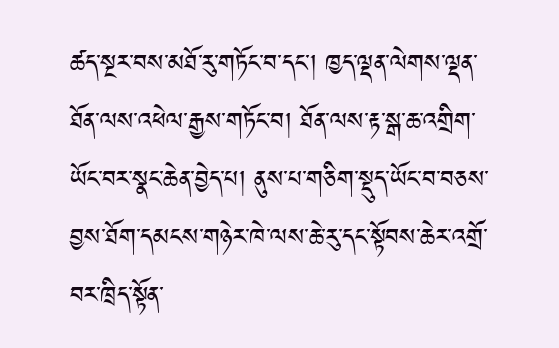ཚད་སྔར་བས་མཐོ་རུ་གཏོང་བ་དང་། ཁྱད་ལྡན་ལེགས་ལྡན་ཐོན་ལས་འཕེལ་རྒྱས་གཏོང་བ། ཐོན་ལས་རྟ་སྒ་ཆ་འགྲིག་ཡོང་བར་སྣང་ཆེན་བྱེད་པ། ནུས་པ་གཅིག་སྡུད་ཡོང་བ་བཅས་བྱས་ཐོག་དམངས་གཉེར་ཁེ་ལས་ཆེ་རུ་དང་སྟོབས་ཆེར་འགྲོ་བར་ཁྲིད་སྟོན་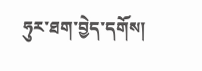ཧུར་ཐག་བྱེད་དགོས།